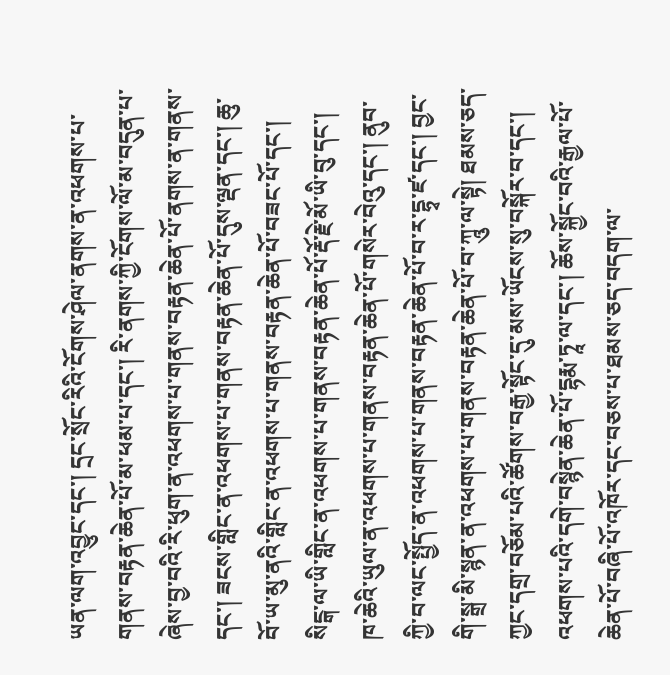ཡན་ལག་འབྱུང་དང་། དྲང་སྲོང་རིའི་ངོགས་ཤེལ་ནགས་ན་འཕགས་པ་གནས་བརྟན་ཆེན་པོ་མ་ཕམ་པ་དང་། རི་ནགས་ཀྱི་ངོགས་ལོ་མ་བདུན་པ་ཞེས་བྱ་བའི་རི་ཕུག་ན་འཕགས་པ་གནས་བརྟན་ཆེན་པོ་ནགས་ན་གནས་དང་། ཟངས་གླིང་ན་འཕགས་པ་གནས་བརྟན་ཆེན་པོ་དུས་ལྡན་དང་། ཆུ་བོ་ཡ་མུ་ནའི་གླིང་ན་འཕགས་པ་གནས་བརྟན་ཆེན་པོ་བཟང་པོ་དང་། སིངྒ་ལ་ཡི་གླིང་ན་འཕགས་པ་གནས་བརྟན་ཆེན་པོ་རྡོ་རྗེ་མོ་ཡི་བུ་དང་། ཁ་ཆེའི་ཡུལ་ན་འཕགས་པ་གནས་བརྟན་ཆེན་པོ་གསེར་བེའུ་དང་། ནུབ་ཀྱི་བ་ལང་སྤྱོད་ན་འཕགས་པ་གནས་བརྟན་ཆེན་པོ་བ་ར་དྷྭ་ཛ་དང་། བྱང་གི་སྒྲ་མི་སྙན་ན་འཕགས་པ་གནས་བརྟན་ཆེན་པོ་བ་ཀཱུ་ལ་སྟེ། ཐམས་ཅད་ཀྱང་དགྲ་བཅོམ་པའི་ཚོགས་བརྒྱ་སྟོང་དུ་མས་ཡོངས་སུ་བསྐོར་བ་དང་། འཕགས་པའི་དགེ་བསྙེན་ཆེན་པོ་དྷརྨ་ཏཱ་ལ་དང་། ཆོས་སྐྱོང་བའི་རྒྱལ་པོ་ཆེན་པོ་བཞི་པོ་འཁོར་དང་བཅས་པ་ཐམས་ཅད་བདག་ལ་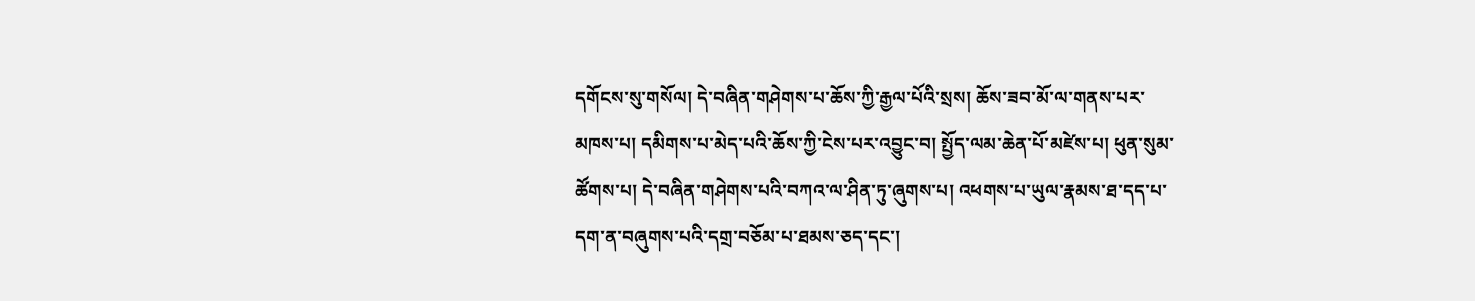དགོངས་སུ་གསོལ། དེ་བཞིན་གཤེགས་པ་ཆོས་ཀྱི་རྒྱལ་པོའི་སྲས། ཆོས་ཟབ་མོ་ལ་གནས་པར་མཁས་པ། དམིགས་པ་མེད་པའི་ཆོས་ཀྱི་ངེས་པར་འབྱུང་བ། སྤྱོད་ལམ་ཆེན་པོ་མཛེས་པ། ཕུན་སུམ་ཚོགས་པ། དེ་བཞིན་གཤེགས་པའི་བཀའ་ལ་ཤིན་ཏུ་ཞུགས་པ། འཕགས་པ་ཡུལ་རྣམས་ཐ་དད་པ་དག་ན་བཞུགས་པའི་དགྲ་བཅོམ་པ་ཐམས་ཅད་དང་།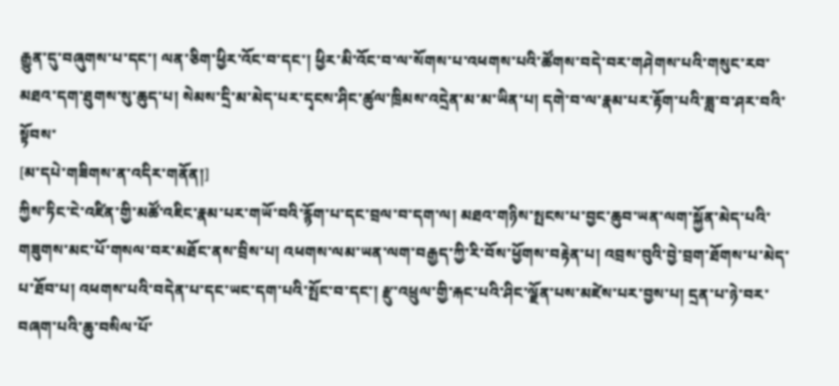རྒྱུན་དུ་བཞུགས་པ་དང་། ལན་ཅིག་ཕྱིར་འོང་བ་དང་། ཕྱིར་མི་འོང་བ་ལ་སོགས་པ་འཕགས་པའི་ཚོགས་བདེ་བར་གཤེགས་པའི་གསུང་རབ་མཐའ་དག་ཐུགས་སུ་ཆུད་པ། སེམས་དྲི་མ་མེད་པར་དྭངས་ཤིང་ཚུལ་ཁྲིམས་འདྲེན་མ་མ་ཡིན་པ། དགེ་བ་ལ་རྣམ་པར་རྟོག་པའི་ཟླ་བ་ཤར་བའི་སྟོབས་
[མ་དཔེ་གཟིགས་ན་འདིར་གནོན།]
ཀྱིས་ཏིང་ངེ་འཛིན་གྱི་མཚོ་འཇིང་རྣམ་པར་གཡོ་བའི་རྙོག་པ་དང་བྲལ་བ་དག་ལ། མཐའ་གཉིས་སྤངས་པ་བྱང་ཆུབ་ཡན་ལག་སྐྱོན་མེད་པའི་གཟུགས་མང་པོ་གསལ་བར་མཐོང་ནས་བྲིས་པ། འཕགས་ལམ་ཡན་ལག་བརྒྱད་ཀྱི་རི་བོས་ཕྱོགས་བརྟེན་པ། འབྲས་བུའི་བྱེ་བྲག་ཐོགས་པ་མེད་པ་ཐོབ་པ། འཕགས་པའི་བདེན་པ་དང་ཡང་དག་པའི་སྤོང་བ་དང་། རྫུ་འཕྲུལ་གྱི་རྐང་པའི་ཤིང་ལྗོན་པས་མཛེས་པར་བྱས་པ། དྲན་པ་ཉེ་བར་བཞག་པའི་ཆུ་བསིལ་པོ་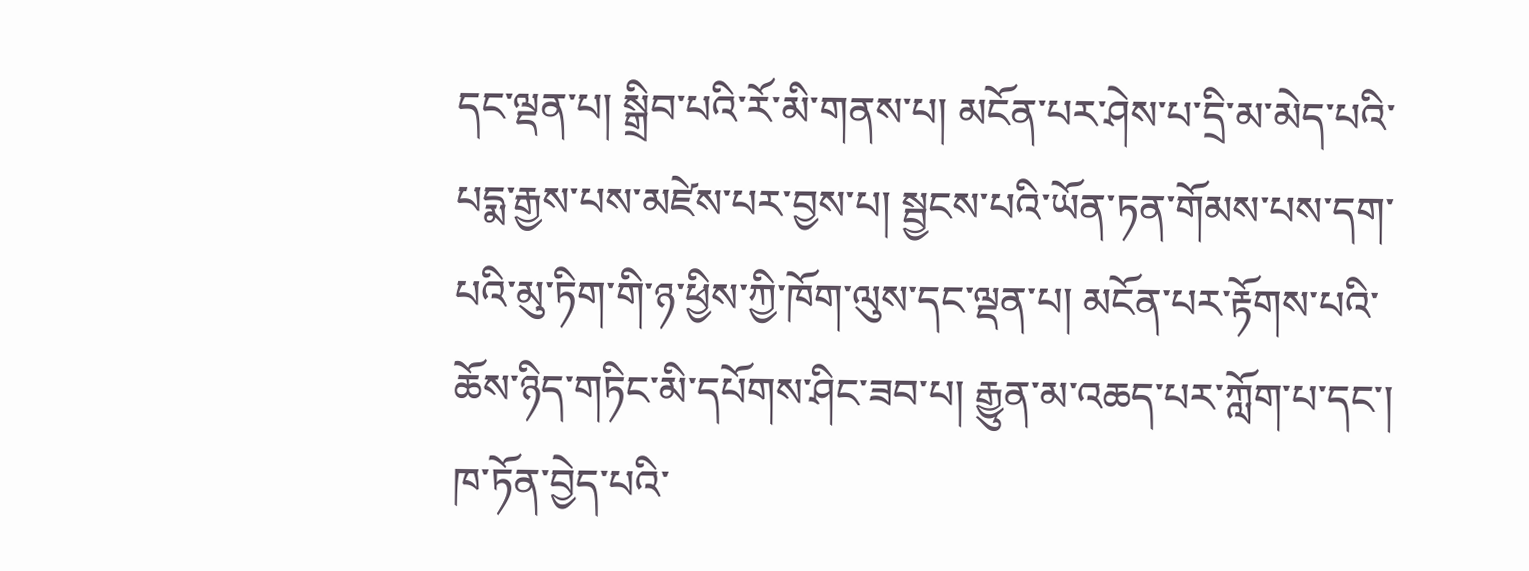དང་ལྡན་པ། སྒྲིབ་པའི་རོ་མི་གནས་པ། མངོན་པར་ཤེས་པ་དྲི་མ་མེད་པའི་པདྨ་རྒྱས་པས་མཛེས་པར་བྱས་པ། སྦྱངས་པའི་ཡོན་ཏན་གོམས་པས་དག་པའི་མུ་ཏིག་གི་ཉ་ཕྱིས་ཀྱི་ཁོག་ལུས་དང་ལྡན་པ། མངོན་པར་རྟོགས་པའི་ཆོས་ཉིད་གཏིང་མི་དཔོགས་ཤིང་ཟབ་པ། རྒྱུན་མ་འཆད་པར་ཀློག་པ་དང་། ཁ་ཏོན་བྱེད་པའི་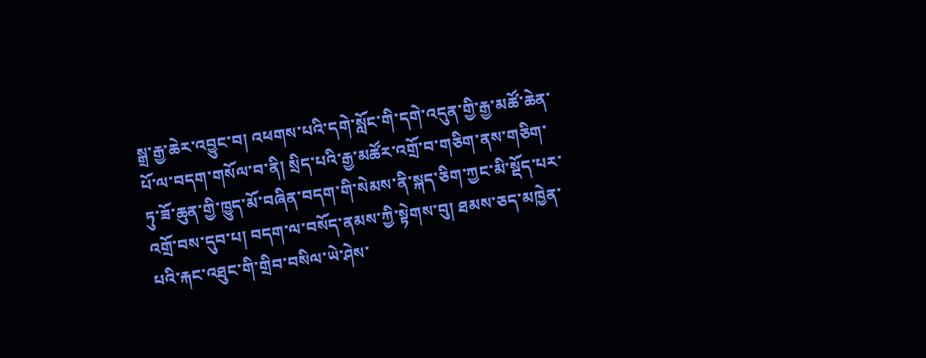སྒྲ་རྒྱ་ཆེར་འབྱུང་བ། འཕགས་པའི་དགེ་སློང་གི་དགེ་འདུན་གྱི་རྒྱ་མཚོ་ཆེན་པོ་ལ་བདག་གསོལ་བ་ནི། སྲིད་པའི་རྒྱ་མཚོར་འགྲོ་བ་གཅིག་ནས་གཅིག་ཏུ་ཟོ་ཆུན་གྱི་ཁྱུད་མོ་བཞིན་བདག་གི་སེམས་ནི་སྐད་ཅིག་ཀྱང་མི་སྡོད་པར་འགྲོ་བས་དུབ་པ། བདག་ལ་བསོད་ནམས་ཀྱི་སྟེགས་བུ། ཐམས་ཅད་མཁྱེན་པའི་རྐང་འཐུང་གི་གྲིབ་བསིལ་ཡེ་ཤེས་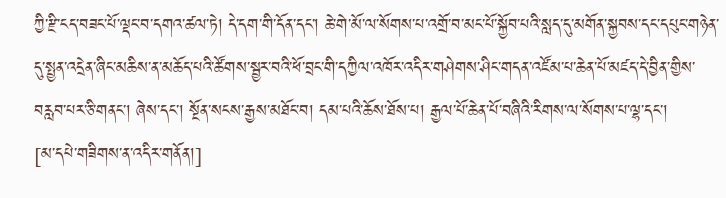ཀྱི་རྫི་ངད་བཟང་པོ་ལྡང་བ་དགའ་ཚལ་ཏེ། དེ་དག་གི་དོན་དང་། ཆེ་གེ་མོ་ལ་སོགས་པ་འགྲོ་བ་མང་པོ་སྐྱོབ་པའི་སླད་དུ་མགོན་སྐྱབས་དང་དཔུང་གཉེན་དུ་སྤྱན་འདྲེན་ཞིང་མཆིས་ན་མཆོད་པའི་ཚོགས་སྦྱར་བའི་ཕོ་བྲང་གི་དཀྱིལ་འཁོར་འདིར་གཤེགས་ཤིང་གདན་འཛོམ་པ་ཆེན་པོ་མཛད་དེ་བྱིན་གྱིས་བརླབ་པར་ཅི་གནང་། ཞེས་དང་། སྔོན་སངས་རྒྱས་མཐོང་བ། དམ་པའི་ཆོས་ཐོས་པ། རྒྱལ་པོ་ཆེན་པོ་བཞིའི་རིགས་ལ་སོགས་པ་ལྷ་དང་།
[མ་དཔེ་གཟིགས་ན་འདིར་གནོན།]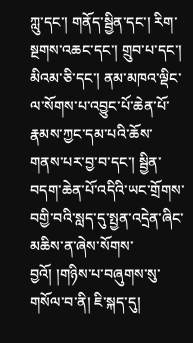ཀླུ་དང་། གནོད་སྦྱིན་དང་། རིག་སྔགས་འཆང་དང་། གྲུབ་པ་དང་། མིའམ་ཅི་དང་། ནམ་མཁའ་ལྡིང་ལ་སོགས་པ་འབྱུང་པོ་ཆེན་པོ་རྣམས་ཀྱང་དམ་པའི་ཆོས་གནས་པར་བྱ་བ་དང་། སྦྱིན་བདག་ཆེན་པོ་འདིའི་ཡང་གྲོགས་བགྱི་བའི་སླད་དུ་སྤྱན་འདྲེན་ཞིང་མཆིས་ན་ཞེས་སོགས་བྱའོ། །གཉིས་པ་བཞུགས་སུ་གསོལ་བ་ནི། ཇི་སྐད་དུ།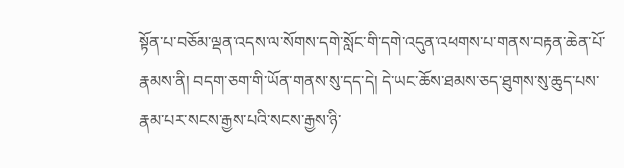སྟོན་པ་བཅོམ་ལྡན་འདས་ལ་སོགས་དགེ་སློང་གི་དགེ་འདུན་འཕགས་པ་གནས་བརྟན་ཆེན་པོ་རྣམས་ནི། བདག་ཅག་གི་ཡོན་གནས་སུ་དད་དེ། དེ་ཡང་ཆོས་ཐམས་ཅད་ཐུགས་སུ་ཆུད་པས་རྣམ་པར་སངས་རྒྱས་པའི་སངས་རྒྱས་ཉི་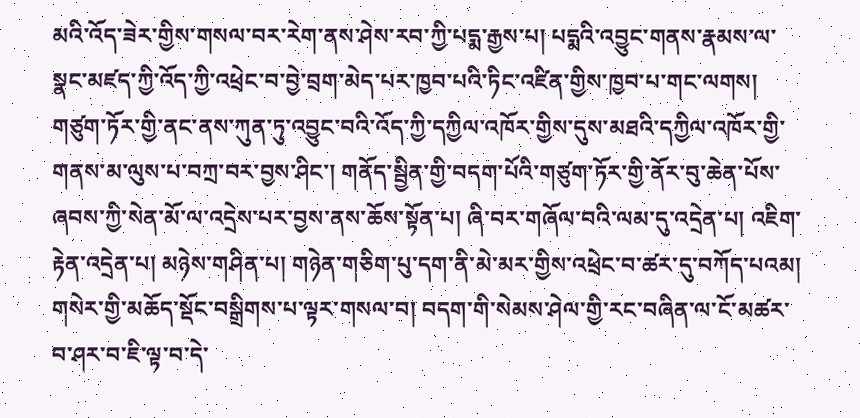མའི་འོད་ཟེར་གྱིས་གསལ་བར་རེག་ནས་ཤེས་རབ་ཀྱི་པདྨ་རྒྱས་པ། པདྨའི་འབྱུང་གནས་རྣམས་ལ་སྣང་མཛད་ཀྱི་འོད་ཀྱི་འཕྲེང་བ་བྱེ་བྲག་མེད་པར་ཁྱབ་པའི་ཏིང་འཛིན་གྱིས་ཁྱབ་པ་གང་ལགས། གཙུག་ཏོར་གྱི་ནང་ནས་ཀུན་ཏུ་འབྱུང་བའི་འོད་ཀྱི་དཀྱིལ་འཁོར་གྱིས་དུས་མཐའི་དཀྱིལ་འཁོར་གྱི་གནས་མ་ལུས་པ་བཀྲ་བར་བྱས་ཤིང་། གནོད་སྦྱིན་གྱི་བདག་པོའི་གཙུག་ཏོར་གྱི་ནོར་བུ་ཆེན་པོས་ཞབས་ཀྱི་སེན་མོ་ལ་འདྲེས་པར་བྱས་ནས་ཆོས་སྟོན་པ། ཞི་བར་གཞོལ་བའི་ལམ་དུ་འདྲེན་པ། འཇིག་རྟེན་འདྲེན་པ། མཉེས་གཤིན་པ། གཉེན་གཅིག་པུ་དག་ནི་མེ་མར་གྱིས་འཕྲེང་བ་ཚར་དུ་བཀོད་པའམ། གསེར་གྱི་མཆོད་སྡོང་བསྒྲིགས་པ་ལྟར་གསལ་བ། བདག་གི་སེམས་ཤེལ་གྱི་རང་བཞིན་ལ་ངོ་མཚར་བ་ཤར་བ་ཇི་ལྟ་བ་དེ་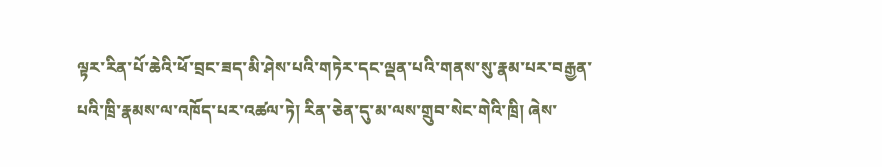ལྟར་རིན་པོ་ཆེའི་ཕོ་བྲང་ཟད་མི་ཤེས་པའི་གཏེར་དང་ལྡན་པའི་གནས་སུ་རྣམ་པར་བརྒྱན་པའི་ཁྲི་རྣམས་ལ་འཁོད་པར་འཚལ་ཏེ། རིན་ཅེན་དུ་མ་ལས་གྲུབ་སེང་གེའི་ཁྲི། ཞེས་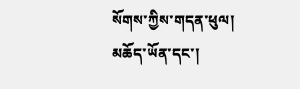སོགས་ཀྱིས་གདན་ཕུལ། མཆོད་ཡོན་དང་།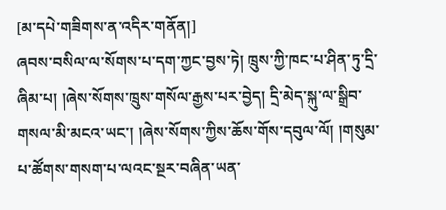[མ་དཔེ་གཟིགས་ན་འདིར་གནོན།]
ཞབས་བསིལ་ལ་སོགས་པ་དག་ཀྱང་བྱས་ཏེ། ཁྲུས་ཀྱི་ཁང་པ་ཤིན་ཏུ་དྲི་ཞིམ་པ། །ཞེས་སོགས་ཁྲུས་གསོལ་རྒྱས་པར་བྱེད། དྲི་མེད་སྐུ་ལ་སྒྲིབ་གསལ་མི་མངའ་ཡང་། །ཞེས་སོགས་ཀྱིས་ཆོས་གོས་དབུལ་ལོ། །གསུམ་པ་ཚོགས་གསག་པ་ལའང་སྔར་བཞིན་ཡན་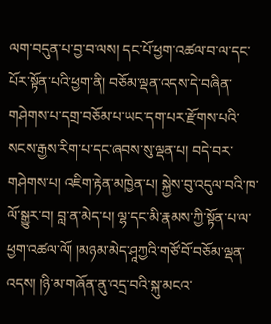ལག་བདུན་པ་བྱ་བ་ལས། དང་པོ་ཕྱག་འཚལ་བ་ལ་དང་པོར་སྟོན་པའི་ཕྱག་ནི། བཅོམ་ལྡན་འདས་དེ་བཞིན་གཤེགས་པ་དགྲ་བཅོམ་པ་ཡང་དག་པར་རྫོགས་པའི་སངས་རྒྱས་རིག་པ་དང་ཞབས་སུ་ལྡན་པ། བདེ་བར་གཤེགས་པ། འཇིག་རྟེན་མཁྱེན་པ། སྐྱེས་བུ་འདུལ་བའི་ཁ་ལོ་སྒྱུར་བ། བླ་ན་མེད་པ། ལྷ་དང་མི་རྣམས་ཀྱི་སྟོན་པ་ལ་ཕྱག་འཚལ་ལོ། །མཉམ་མེད་ཤཱཀྱའི་གཙོ་བོ་བཅོམ་ལྡན་འདས། །ཉི་མ་གཞོན་ནུ་འདྲ་བའི་སྐུ་མངའ་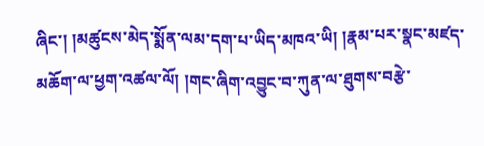ཞིང་། །མཚུངས་མེད་སྨོན་ལམ་དག་པ་ཡིད་མཁའ་ཡི། །རྣམ་པར་སྣང་མཛད་མཆོག་ལ་ཕྱག་འཚལ་ལོ། །གང་ཞིག་འབྱུང་བ་ཀུན་ལ་ཐུགས་བརྩེ་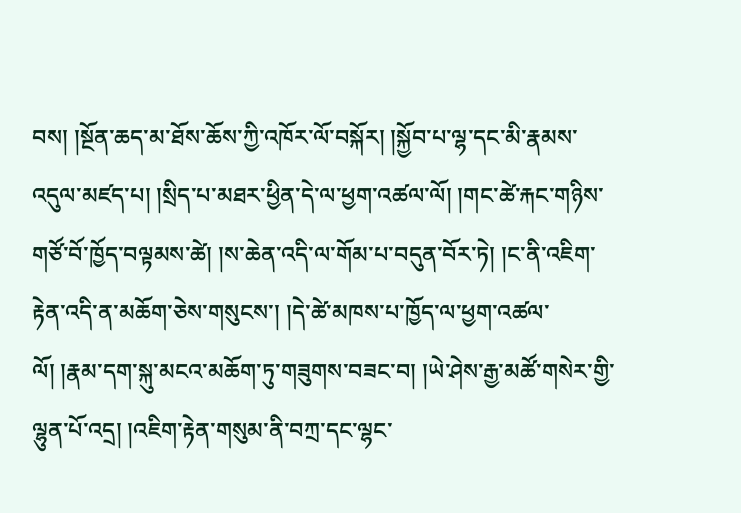བས། །སྔོན་ཆད་མ་ཐོས་ཆོས་ཀྱི་འཁོར་ལོ་བསྐོར། །སྐྱོབ་པ་ལྷ་དང་མི་རྣམས་འདུལ་མཛད་པ། །སྲིད་པ་མཐར་ཕྱིན་དེ་ལ་ཕྱག་འཚལ་ལོ། །གང་ཚེ་རྐང་གཉིས་གཙོ་བོ་ཁྱོད་བལྟམས་ཚེ། །ས་ཆེན་འདི་ལ་གོམ་པ་བདུན་བོར་ཏེ། །ང་ནི་འཇིག་རྟེན་འདི་ན་མཆོག་ཅེས་གསུངས་། །དེ་ཚེ་མཁས་པ་ཁྱོད་ལ་ཕྱག་འཚལ་ལོ། །རྣམ་དག་སྐུ་མངའ་མཆོག་ཏུ་གཟུགས་བཟང་བ། །ཡེ་ཤེས་རྒྱ་མཚོ་གསེར་གྱི་ལྷུན་པོ་འདྲ། །འཇིག་རྟེན་གསུམ་ནི་བཀྲ་དང་ལྷང་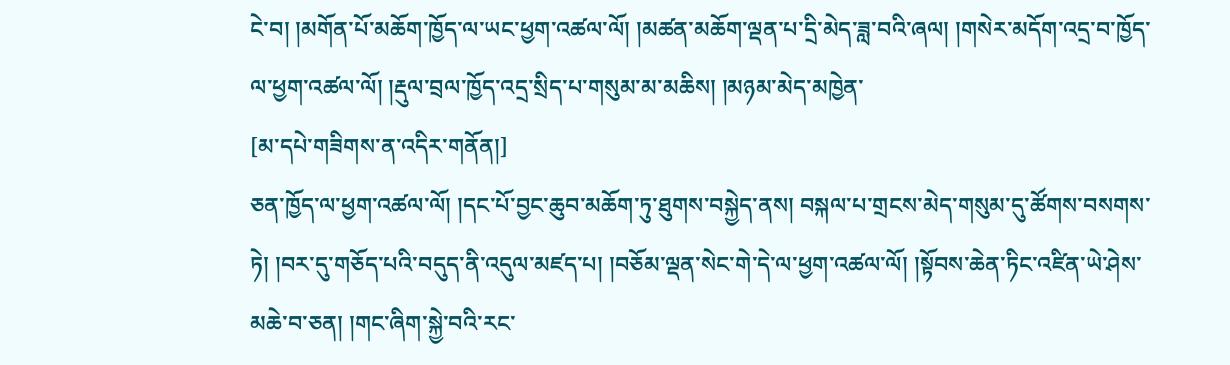ངེ་བ། །མགོན་པོ་མཆོག་ཁྱོད་ལ་ཡང་ཕྱག་འཚལ་ལོ། །མཚན་མཆོག་ལྡན་པ་དྲི་མེད་ཟླ་བའི་ཞལ། །གསེར་མདོག་འདྲ་བ་ཁྱོད་ལ་ཕྱག་འཚལ་ལོ། །རྡུལ་བྲལ་ཁྱོད་འདྲ་སྲིད་པ་གསུམ་མ་མཆིས། །མཉམ་མེད་མཁྱེན་
[མ་དཔེ་གཟིགས་ན་འདིར་གནོན།]
ཅན་ཁྱོད་ལ་ཕྱག་འཚལ་ལོ། །དང་པོ་བྱང་ཆུབ་མཆོག་ཏུ་ཐུགས་བསྐྱེད་ནས། བསྐལ་པ་གྲངས་མེད་གསུམ་དུ་ཚོགས་བསགས་ཏེ། །བར་དུ་གཅོད་པའི་བདུད་ནི་འདུལ་མཛད་པ། །བཅོམ་ལྡན་སེང་གེ་དེ་ལ་ཕྱག་འཚལ་ལོ། །སྟོབས་ཆེན་ཏིང་འཛིན་ཡེ་ཤེས་མཆེ་བ་ཅན། །གང་ཞིག་སྐྱེ་བའི་རང་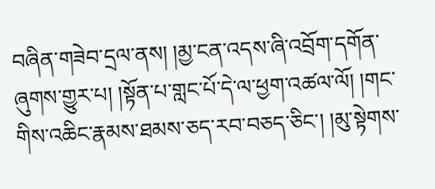བཞིན་གཟེབ་དྲལ་ནས། །མྱ་ངན་འདས་ཞི་འབྲོག་དགོན་ཞུགས་གྱུར་པ། །སྟོན་པ་གླང་པོ་དེ་ལ་ཕྱག་འཚལ་ལོ། །གང་གིས་འཆིང་རྣམས་ཐམས་ཅད་རབ་བཅད་ཅིང་། །མུ་སྟེགས་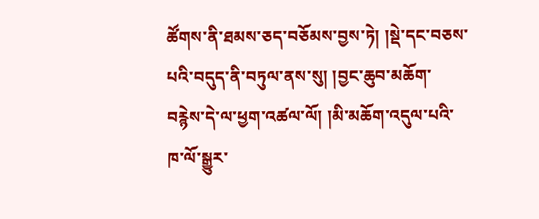ཚོགས་ནི་ཐམས་ཅད་བཅོམས་བྱས་ཏེ། །སྡེ་དང་བཅས་པའི་བདུད་ནི་བཏུལ་ནས་སུ། །བྱང་ཆུབ་མཆོག་བརྙེས་དེ་ལ་ཕྱག་འཚལ་ལོ། །མི་མཆོག་འདུལ་པའི་ཁ་ལོ་སྒྱུར་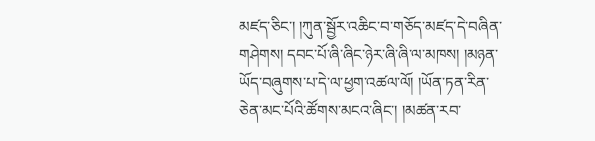མཛད་ཅིང་། །ཀུན་སྦྱོར་འཆིང་བ་གཅོད་མཛད་དེ་བཞིན་གཤེགས། དབང་པོ་ཞི་ཞིང་ཉེར་ཞི་ཞི་ལ་མཁས། །མཉན་ཡོད་བཞུགས་པ་དེ་ལ་ཕྱག་འཚལ་ལོ། །ཡོན་ཏན་རིན་ཅེན་མང་པོའི་ཚོགས་མངའ་ཞིང་། །མཚན་རབ་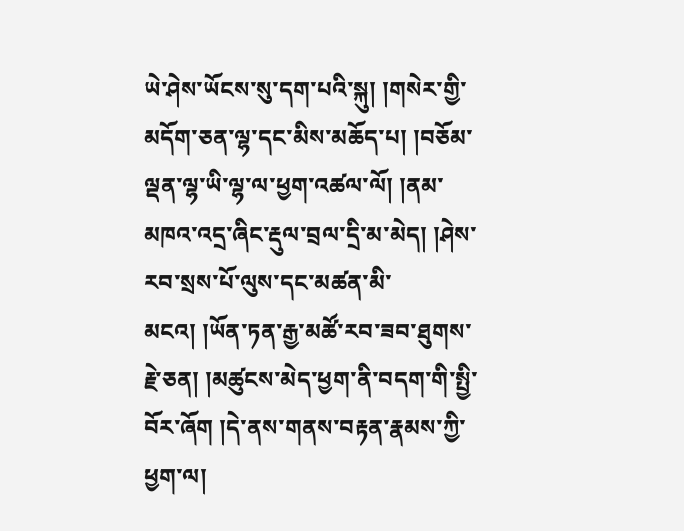ཡེ་ཤེས་ཡོངས་སུ་དག་པའི་སྐུ། །གསེར་གྱི་མདོག་ཅན་ལྷ་དང་མིས་མཆོད་པ། །བཅོམ་ལྡན་ལྷ་ཡི་ལྷ་ལ་ཕྱག་འཚལ་ལོ། །ནམ་མཁའ་འདྲ་ཞིང་རྡུལ་བྲལ་དྲི་མ་མེད། །ཤེས་རབ་སྲས་པོ་ལུས་དང་མཚན་མི་མངའ། །ཡོན་ཏན་རྒྱ་མཚོ་རབ་ཟབ་ཐུགས་རྗེ་ཅན། །མཚུངས་མེད་ཕྱག་ནི་བདག་གི་སྤྱི་བོར་ཞོག །དེ་ནས་གནས་བརྟན་རྣམས་ཀྱི་ཕྱག་ལ།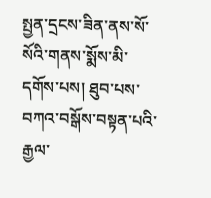སྤྱན་དྲངས་ཟིན་ནས་སོ་སོའི་གནས་སྨོས་མི་དགོས་པས། ཐུབ་པས་བཀའ་བསྒོས་བསྟན་པའི་རྒྱལ་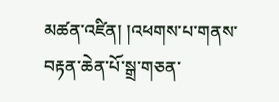མཚན་འཛིན། །འཕགས་པ་གནས་བརྟན་ཆེན་པོ་སྒྲ་གཅན་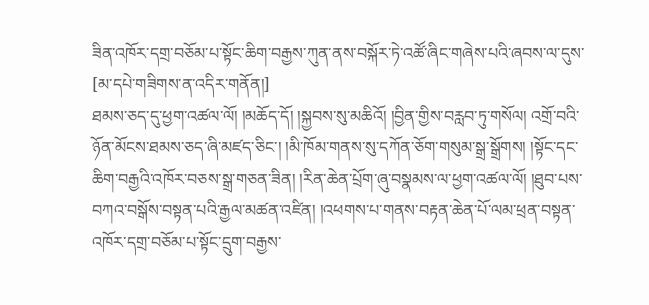ཟིན་འཁོར་དགྲ་བཅོམ་པ་སྟོང་ཆིག་བརྒྱས་ཀུན་ནས་བསྐོར་ཏེ་འཚོ་ཞིང་གཞེས་པའི་ཞབས་ལ་དུས་
[མ་དཔེ་གཟིགས་ན་འདིར་གནོན།]
ཐམས་ཅད་དུ་ཕྱག་འཚལ་ལོ། །མཆོད་དོ། །སྐྱབས་སུ་མཆིའོ། །བྱིན་གྱིས་བརླབ་ཏུ་གསོལ། འགྲོ་བའི་ཉོན་མོངས་ཐམས་ཅད་ཞི་མཛད་ཅིང་། །མི་ཁོམ་གནས་སུ་དཀོན་ཅོག་གསུམ་སྒྲ་སྒྲོགས། །སྟོང་དང་ཆིག་བརྒྱའི་འཁོར་བཅས་སྒྲ་གཅན་ཟིན། །རིན་ཆེན་པྲོག་ཞུ་བསྣམས་ལ་ཕྱག་འཚལ་ལོ། །ཐུབ་པས་བཀའ་བསྒོས་བསྟན་པའི་རྒྱལ་མཚན་འཛིན། །འཕགས་པ་གནས་བརྟན་ཆེན་པོ་ལམ་ཕྲན་བསྟན་འཁོར་དགྲ་བཅོམ་པ་སྟོང་དྲུག་བརྒྱས་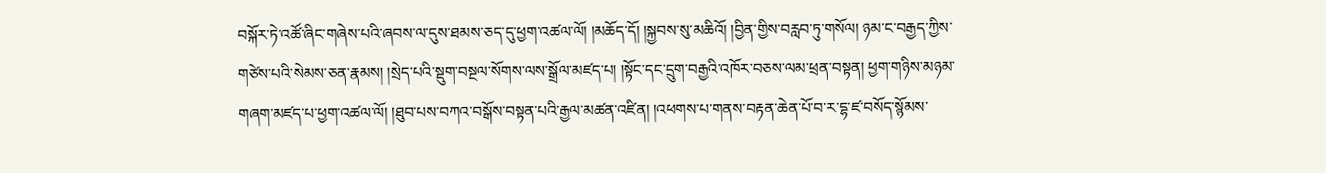བསྐོར་ཏེ་འཚོ་ཞིང་གཞེས་པའི་ཞབས་ལ་དུས་ཐམས་ཅད་དུ་ཕྱག་འཚལ་ལོ། །མཆོད་དོ། །སྐྱབས་སུ་མཆིའོ། །བྱིན་གྱིས་བརླབ་ཏུ་གསོལ། ཉམ་ང་བརྒྱད་ཀྱིས་གཙེས་པའི་སེམས་ཅན་རྣམས། །སྲེད་པའི་སྡུག་བསྔལ་སོགས་ལས་སྒྲོལ་མཛད་པ། །སྟོང་དང་དྲུག་བརྒྱའི་འཁོར་བཅས་ལམ་ཕྲན་བསྟན། ཕྱག་གཉིས་མཉམ་གཞག་མཛད་པ་ཕྱག་འཚལ་ལོ། །ཐུབ་པས་བཀའ་བསྒོས་བསྟན་པའི་རྒྱལ་མཚན་འཛིན། །འཕགས་པ་གནས་བརྟན་ཆེན་པོ་བ་ར་དྷ་ཛ་བསོད་སྙོམས་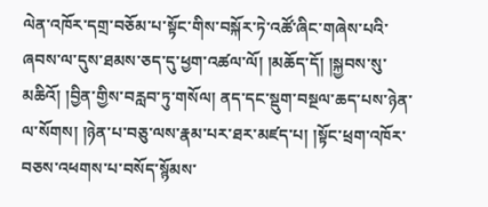ལེན་འཁོར་དགྲ་བཅོམ་པ་སྟོང་གིས་བསྐོར་ཏེ་འཚོ་ཞིང་གཞེས་པའི་ཞབས་ལ་དུས་ཐམས་ཅད་དུ་ཕྱག་འཚལ་ལོ། །མཆོད་དོ། །སྐྱབས་སུ་མཆིའོ། །བྱིན་གྱིས་བརླབ་ཏུ་གསོལ། ནད་དང་སྡུག་བསྔལ་ཆད་པས་ཉེན་ལ་སོགས། །ཉེན་པ་བཅུ་ལས་རྣམ་པར་ཐར་མཛད་པ། །སྟོང་ཕྲག་འཁོར་བཅས་འཕགས་པ་བསོད་སྙོམས་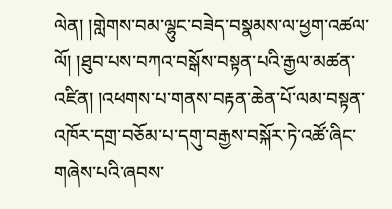ལེན། །གླེགས་བམ་ལྷུང་བཟེད་བསྣམས་ལ་ཕྱག་འཚལ་ལོ། །ཐུབ་པས་བཀའ་བསྒོས་བསྟན་པའི་རྒྱལ་མཚན་འཛིན། །འཕགས་པ་གནས་བརྟན་ཆེན་པོ་ལམ་བསྟན་འཁོར་དགྲ་བཅོམ་པ་དགུ་བརྒྱས་བསྐོར་ཏེ་འཚོ་ཞིང་གཞེས་པའི་ཞབས་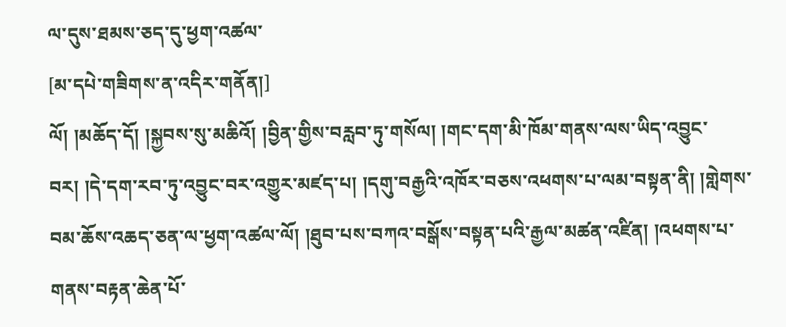ལ་དུས་ཐམས་ཅད་དུ་ཕྱག་འཚལ་
[མ་དཔེ་གཟིགས་ན་འདིར་གནོན།]
ལོ། །མཆོད་དོ། །སྐྱབས་སུ་མཆིའོ། །བྱིན་གྱིས་བརླབ་ཏུ་གསོལ། །གང་དག་མི་ཁོམ་གནས་ལས་ཡིད་འབྱུང་བར། །དེ་དག་རབ་ཏུ་འབྱུང་བར་འགྱུར་མཛད་པ། །དགུ་བརྒྱའི་འཁོར་བཅས་འཕགས་པ་ལམ་བསྟན་ནི། །གླེགས་བམ་ཆོས་འཆད་ཅན་ལ་ཕྱག་འཚལ་ལོ། །ཐུབ་པས་བཀའ་བསྒོས་བསྟན་པའི་རྒྱལ་མཚན་འཛིན། །འཕགས་པ་གནས་བརྟན་ཆེན་པོ་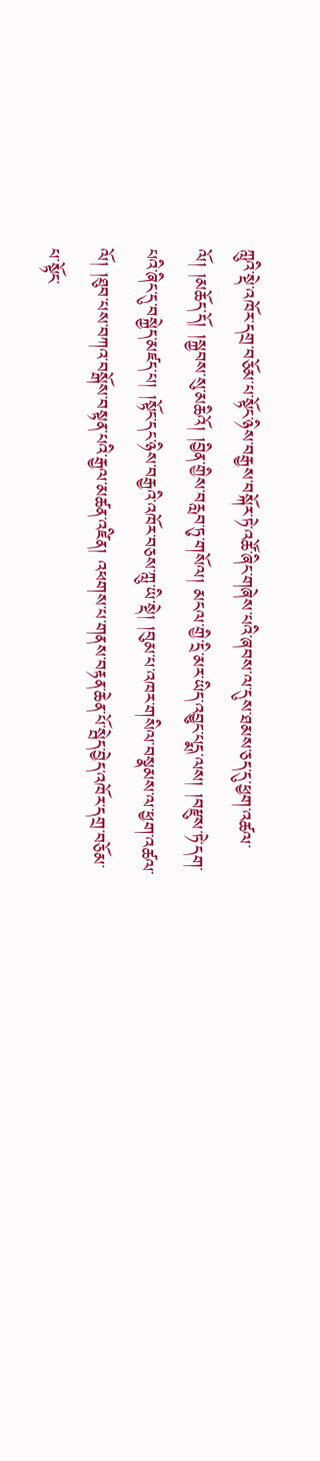ཀླུའི་སྡེ་འཁོར་དགྲ་བཅོམ་པ་སྟོང་ཉིས་བརྒྱས་བསྐོར་ཏེ་འཚོ་ཞིང་གཞེས་པའི་ཞབས་ལ་དུས་ཐམས་ཅད་དུ་ཕྱག་འཚལ་ལོ། །མཆོད་དོ། །སྐྱབས་སུ་མཆིའོ། །བྱིན་གྱིས་བརླབ་ཏུ་གསོལ། མངལ་གྱི་དྲི་མར་ཡིད་འབྱུང་པདྨ་ལས། །བརྫུས་ཏེ་དག་པའི་ཞིང་དུ་བསྐྱེད་མཛད་པ། །སྟོང་དང་ཉིས་བརྒྱའི་འཁོར་བཅས་ཀླུ་ཡི་སྡེ། །བུམ་པ་འཁར་གསིལ་བསྣམས་ལ་ཕྱག་འཚལ་ལོ། །ཐུབ་པས་བཀའ་བསྒོས་བསྟན་པའི་རྒྱལ་མཚན་འཛིན། འཕགས་པ་གནས་བརྟན་ཆེན་པོ་སྦེད་བྱེད་འཁོར་དགྲ་བཅོམ་པ་སྟོང་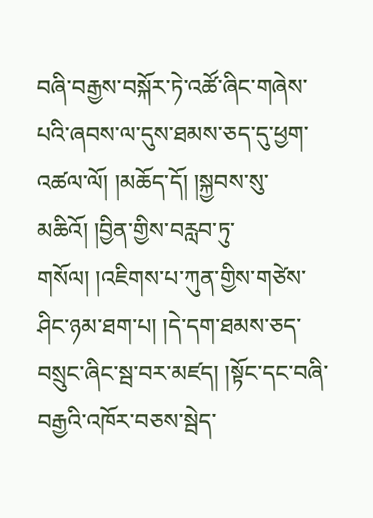བཞི་བརྒྱས་བསྐོར་ཏེ་འཚོ་ཞིང་གཞེས་པའི་ཞབས་ལ་དུས་ཐམས་ཅད་དུ་ཕྱག་འཚལ་ལོ། །མཆོད་དོ། །སྐྱབས་སུ་མཆིའོ། །བྱིན་གྱིས་བརླབ་ཏུ་གསོལ། །འཇིགས་པ་ཀུན་གྱིས་གཙེས་ཤིང་ཉམ་ཐག་པ། །དེ་དག་ཐམས་ཅད་བསྲུང་ཞིང་སྦ་བར་མཛད། །སྟོང་དང་བཞི་བརྒྱའི་འཁོར་བཅས་སྦེད་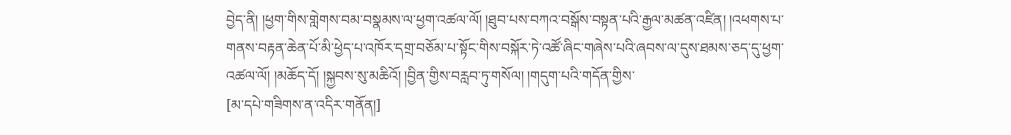བྱེད་ནི། །ཕྱག་གིས་གླེགས་བམ་བསྣམས་ལ་ཕྱག་འཚལ་ལོ། །ཐུབ་པས་བཀའ་བསྒོས་བསྟན་པའི་རྒྱལ་མཚན་འཛིན། །འཕགས་པ་གནས་བརྟན་ཆེན་པོ་མི་ཕྱེད་པ་འཁོར་དགྲ་བཅོམ་པ་སྟོང་གིས་བསྐོར་ཏེ་འཚོ་ཞིང་གཞེས་པའི་ཞབས་ལ་དུས་ཐམས་ཅད་དུ་ཕྱག་འཚལ་ལོ། །མཆོད་དོ། །སྐྱབས་སུ་མཆིའོ། །བྱིན་གྱིས་བརླབ་ཏུ་གསོལ། །གདུག་པའི་གདོན་གྱིས་
[མ་དཔེ་གཟིགས་ན་འདིར་གནོན།]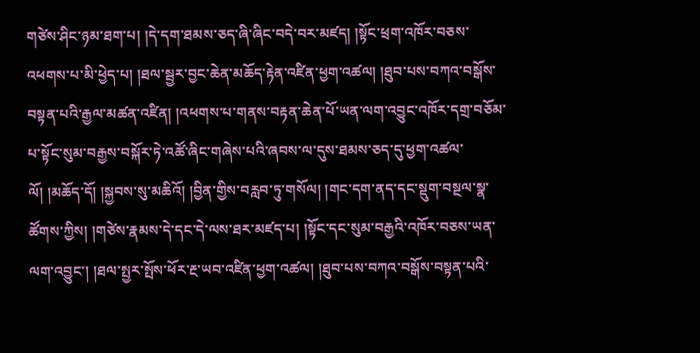གཙེས་ཤིང་ཉམ་ཐག་པ། །དེ་དག་ཐམས་ཅད་ཞི་ཞིང་བདེ་བར་མཛད། །སྟོང་ཕྲག་འཁོར་བཅས་འཕགས་པ་མི་ཕྱེད་པ། །ཐལ་སྦྱར་བྱང་ཆེན་མཆོད་རྟེན་འཛིན་ཕྱག་འཚལ། །ཐུབ་པས་བཀའ་བསྒོས་བསྟན་པའི་རྒྱལ་མཚན་འཛིན། །འཕགས་པ་གནས་བརྟན་ཆེན་པོ་ཡན་ལག་འབྱུང་འཁོར་དགྲ་བཅོམ་པ་སྟོང་སུམ་བརྒྱས་བསྐོར་ཏེ་འཚོ་ཞིང་གཞེས་པའི་ཞབས་ལ་དུས་ཐམས་ཅད་དུ་ཕྱག་འཚལ་ལོ། །མཆོད་དོ། །སྐྱབས་སུ་མཆིའོ། །བྱིན་གྱིས་བརླབ་ཏུ་གསོལ། །གང་དག་ནད་དང་སྡུག་བསྔལ་སྣ་ཚོགས་ཀྱིས། །གཙེས་རྣམས་དེ་དང་དེ་ལས་ཐར་མཛད་པ། །སྟོང་དང་སུམ་བརྒྱའི་འཁོར་བཅས་ཡན་ལག་འབྱུང་། །ཐལ་སྤྱར་སྤོས་ཕོར་རྔ་ཡབ་འཛིན་ཕྱག་འཚལ། །ཐུབ་པས་བཀའ་བསྒོས་བསྟན་པའི་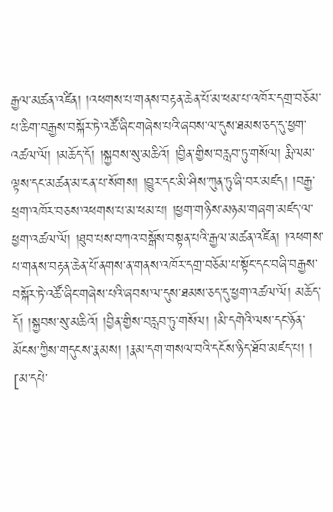རྒྱལ་མཚན་འཛིན། །འཕགས་པ་གནས་བརྟན་ཆེན་པོ་མ་ཕམ་པ་འཁོར་དགྲ་བཅོམ་པ་ཆིག་བརྒྱས་བསྐོར་ཏེ་འཚོ་ཞིང་གཞེས་པའི་ཞབས་ལ་དུས་ཐམས་ཅད་དུ་ཕྱག་འཚལ་ལོ། །མཆོད་དོ། །སྐྱབས་སུ་མཆིའོ། །བྱིན་གྱིས་བརླབ་ཏུ་གསོལ། རྨི་ལམ་ལྟས་དང་མཚན་མ་ངན་པ་སོགས། །བྱུར་དང་མི་ཤིས་ཀུན་ཏུ་ཞི་བར་མཛད། །བརྒྱ་ཕྲག་འཁོར་བཅས་འཕགས་པ་མ་ཕམ་པ། །ཕྱག་གཉིས་མཉམ་གཞག་མཛད་ལ་ཕྱག་འཚལ་ལོ། །ཐུབ་པས་བཀའ་བསྒོས་བསྟན་པའི་རྒྱལ་མཚན་འཛིན། །འཕགས་པ་གནས་བརྟན་ཆེན་པོ་ནགས་ན་གནས་འཁོར་དགྲ་བཅོམ་པ་སྟོང་དང་བཞི་བརྒྱས་བསྐོར་ཏེ་འཚོ་ཞིང་གཞེས་པའི་ཞབས་ལ་དུས་ཐམས་ཅད་དུ་ཕྱག་འཚལ་ལོ། མཆོད་དོ། །སྐྱབས་སུ་མཆིའོ། །བྱིན་གྱིས་བརླབ་ཏུ་གསོལ། །མི་དགེའི་ལས་དང་ཉོན་མོངས་ཀྱིས་གདུངས་རྣམས། །རྣམ་དག་གསལ་བའི་དངོས་ཉིད་ཐོབ་མཛད་པ། །
[མ་དཔེ་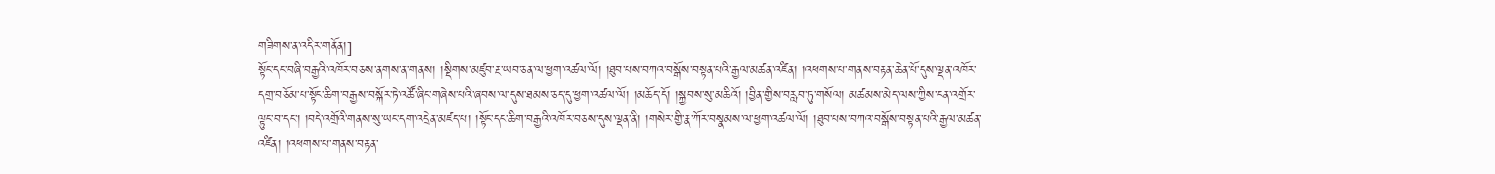གཟིགས་ན་འདིར་གནོན།]
སྟོང་དང་བཞི་བརྒྱའི་འཁོར་བཅས་ནགས་ན་གནས། །སྡིགས་མཛུབ་རྔ་ཡབ་ཅན་ལ་ཕྱག་འཚལ་ལོ། །ཐུབ་པས་བཀའ་བསྒོས་བསྟན་པའི་རྒྱལ་མཚན་འཛིན། །འཕགས་པ་གནས་བརྟན་ཆེན་པོ་དུས་ལྡན་འཁོར་དགྲ་བཅོམ་པ་སྟོང་ཆིག་བརྒྱས་བསྐོར་ཏེ་འཚོ་ཞིང་གཞེས་པའི་ཞབས་ལ་དུས་ཐམས་ཅད་དུ་ཕྱག་འཚལ་ལོ། །མཆོད་དོ། །སྐྱབས་སུ་མཆིའོ། །བྱིན་གྱིས་བརླབ་ཏུ་གསོལ། མཚམས་མེད་ལས་ཀྱིས་ངན་འགྲོར་ལྟུང་བ་དང་། །བདེ་འགྲོའི་གནས་སུ་ཡང་དག་འདྲེན་མཛད་པ། །སྟོང་དང་ཆིག་བརྒྱའི་འཁོར་བཅས་དུས་ལྡན་ནི། །གསེར་གྱི་རྣ་ཀོར་བསྣམས་ལ་ཕྱག་འཚལ་ལོ། །ཐུབ་པས་བཀའ་བསྒོས་བསྟན་པའི་རྒྱལ་མཚན་འཛིན། །འཕགས་པ་གནས་བརྟན་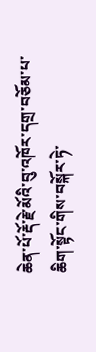ཆེན་པོ་རྡོ་རྗེ་མོའི་བུ་འཁོར་དགྲ་བཅོམ་པ་ཆིག་སྟོང་གིས་བསྐོར་ཏེ་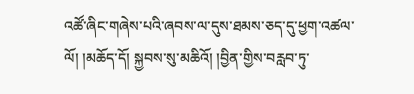འཚོ་ཞིང་གཞེས་པའི་ཞབས་ལ་དུས་ཐམས་ཅད་དུ་ཕྱག་འཚལ་ལོ། །མཆོད་དོ། སྐྱབས་སུ་མཆིའོ། །བྱིན་གྱིས་བརླབ་ཏུ་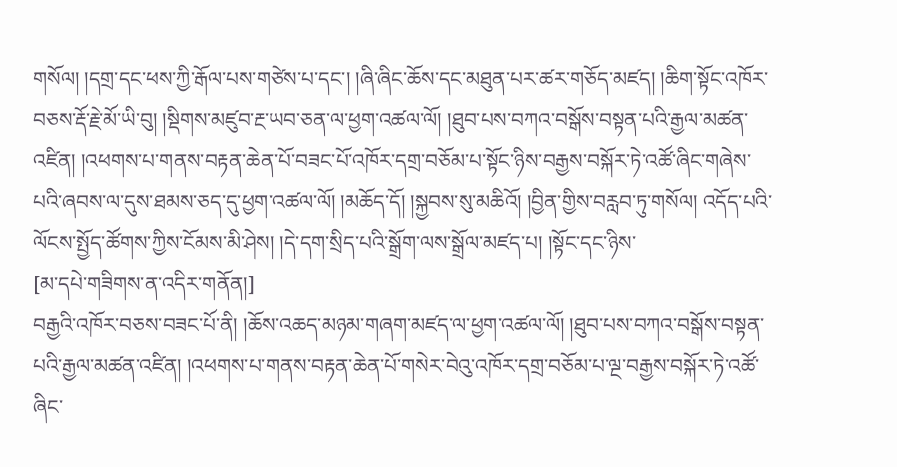གསོལ། །དགྲ་དང་ཕས་ཀྱི་རྒོལ་པས་གཙེས་པ་དང་། །ཞི་ཞིང་ཆོས་དང་མཐུན་པར་ཚར་གཅོད་མཛད། །ཆིག་སྟོང་འཁོར་བཅས་རྡོ་རྗེ་མོ་ཡི་བུ། །སྡིགས་མཛུབ་རྔ་ཡབ་ཅན་ལ་ཕྱག་འཚལ་ལོ། །ཐུབ་པས་བཀའ་བསྒོས་བསྟན་པའི་རྒྱལ་མཚན་འཛིན། །འཕགས་པ་གནས་བརྟན་ཆེན་པོ་བཟང་པོ་འཁོར་དགྲ་བཅོམ་པ་སྟོང་ཉིས་བརྒྱས་བསྐོར་ཏེ་འཚོ་ཞིང་གཞེས་པའི་ཞབས་ལ་དུས་ཐམས་ཅད་དུ་ཕྱག་འཚལ་ལོ། །མཆོད་དོ། །སྐྱབས་སུ་མཆིའོ། །བྱིན་གྱིས་བརླབ་ཏུ་གསོལ། འདོད་པའི་ལོངས་སྤྱོད་ཚོགས་ཀྱིས་ངོམས་མི་ཤེས། །དེ་དག་སྲིད་པའི་སྒྲོག་ལས་སྒྲོལ་མཛད་པ། །སྟོང་དང་ཉིས་
[མ་དཔེ་གཟིགས་ན་འདིར་གནོན།]
བརྒྱའི་འཁོར་བཅས་བཟང་པོ་ནི། །ཆོས་འཆད་མཉམ་གཞག་མཛད་ལ་ཕྱག་འཚལ་ལོ། །ཐུབ་པས་བཀའ་བསྒོས་བསྟན་པའི་རྒྱལ་མཚན་འཛིན། །འཕགས་པ་གནས་བརྟན་ཆེན་པོ་གསེར་བེའུ་འཁོར་དགྲ་བཅོམ་པ་ལྔ་བརྒྱས་བསྐོར་ཏེ་འཚོ་ཞིང་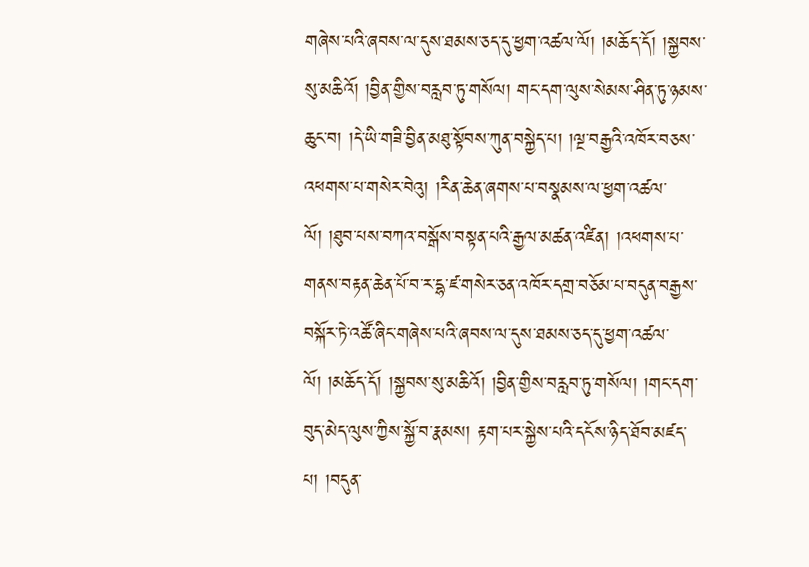གཞེས་པའི་ཞབས་ལ་དུས་ཐམས་ཅད་དུ་ཕྱག་འཚལ་ལོ། །མཆོད་དོ། །སྐྱབས་སུ་མཆིའོ། །བྱིན་གྱིས་བརླབ་ཏུ་གསོལ། གང་དག་ལུས་སེམས་ཤིན་ཏུ་ཉམས་ཆུང་བ། །དེ་ཡི་གཟི་བྱིན་མཐུ་སྟོབས་ཀུན་བསྐྱེད་པ། །ལྔ་བརྒྱའི་འཁོར་བཅས་འཕགས་པ་གསེར་བེའུ། །རིན་ཆེན་ཞགས་པ་བསྣམས་ལ་ཕྱག་འཚལ་ལོ། །ཐུབ་པས་བཀའ་བསྒོས་བསྟན་པའི་རྒྱལ་མཚན་འཛིན། །འཕགས་པ་གནས་བརྟན་ཆེན་པོ་བ་ར་དྷ་ཛ་གསེར་ཅན་འཁོར་དགྲ་བཅོམ་པ་བདུན་བརྒྱས་བསྐོར་ཏེ་འཚོ་ཞིང་གཞེས་པའི་ཞབས་ལ་དུས་ཐམས་ཅད་དུ་ཕྱག་འཚལ་ལོ། །མཆོད་དོ། །སྐྱབས་སུ་མཆིའོ། །བྱིན་གྱིས་བརླབ་ཏུ་གསོལ། །གང་དག་བུད་མེད་ལུས་ཀྱིས་སྐྱོ་བ་རྣམས། རྟག་པར་སྐྱེས་པའི་དངོས་ཉིད་ཐོབ་མཛད་པ། །བདུན་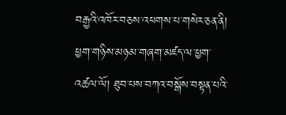བརྒྱའི་འཁོར་བཅས་འཕགས་པ་གསེར་ཅན་ནི། ཕྱག་གཉིས་མཉམ་གཞག་མཛད་ལ་ཕྱག་འཚལ་ལོ། ཐུབ་པས་བཀའ་བསྒོས་བསྟན་པའི་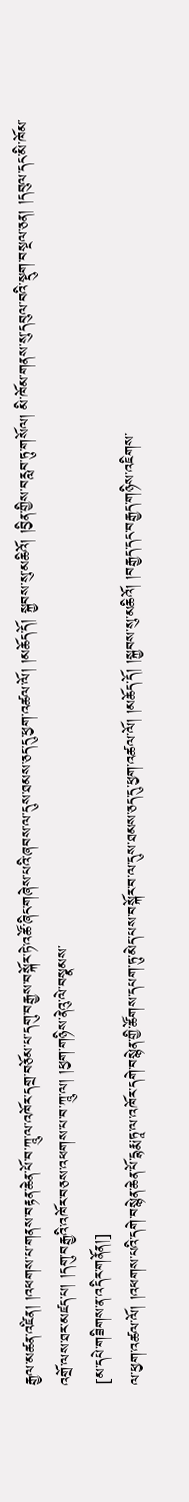རྒྱལ་མཚན་འཛིན། །འཕགས་པ་གནས་བརྟན་ཆེན་པོ་བ་ཀཱུ་ལ་འཁོར་དགྲ་བཅོམ་པ་དགུ་བརྒྱས་བསྐོར་ཏེ་འཚོ་ཞིང་གཞེས་པའི་ཞབས་ལ་དུས་ཐམས་ཅད་དུ་ཕྱག་འཚལ་ལོ། །མཆོད་དོ། སྐྱབས་སུ་མཆིའོ། །བྱིན་གྱིས་བརླབ་ཏུ་གསོལ། མི་ཁོམ་གནས་སུ་དབུལ་བའི་སྡུག་བསྔལ་ཅན། །དབུལ་དང་མི་ཁོམ་འགྲོ་ལས་ཐར་མཛད་པ། །དགུ་བརྒྱའི་འཁོར་བཅས་འཕགས་པ་བ་ཀཱུ་ལ། །ཕྱག་གཉིས་ནེའུ་ལེ་བསྣམས་
[མ་དཔེ་གཟིགས་ན་འདིར་གནོན།]
ལ་ཕྱག་འཚལ་ལོ། །འཕགས་པའི་དགེ་བསྙེན་ཆེན་པོ་དྷརྨ་ཏཱ་ལ་འཁོར་དགེ་བསྙེན་གྱི་ཚོགས་དཔག་ཏུ་མེད་པས་བསྐོར་བ་ལ་དུས་ཐམས་ཅད་དུ་ཕྱག་འཚལ་ལོ། །མཆོད་དོ། །སྐྱབས་སུ་མཆིའོ། །བརྒྱད་དང་བརྒྱད་གཉིས་འཇིགས་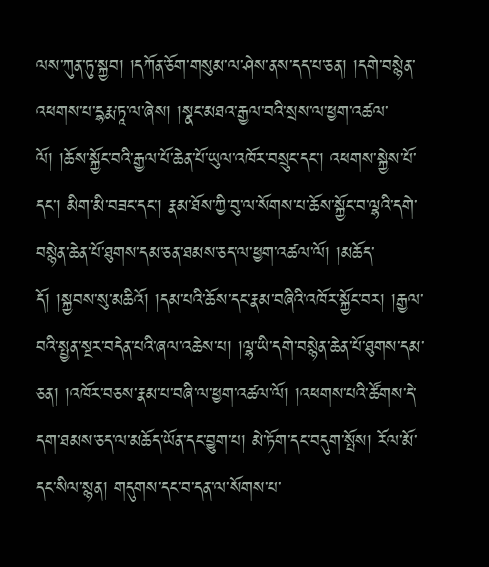ལས་ཀུན་ཏུ་སྐྱབ། །དཀོན་ཅོག་གསུམ་ལ་ཤེས་ནས་དད་པ་ཅན། །དགེ་བསྙེན་འཕགས་པ་དྷརྨ་ཏཱ་ལ་ཞེས། །སྣང་མཐའ་རྒྱལ་བའི་སྲས་ལ་ཕྱག་འཚལ་ལོ། །ཆོས་སྐྱོང་བའི་རྒྱལ་པོ་ཆེན་པོ་ཡུལ་འཁོར་བསྲུང་དང་། འཕགས་སྐྱེས་པོ་དང་། མིག་མི་བཟང་དང་། རྣམ་ཐོས་ཀྱི་བུ་ལ་སོགས་པ་ཆོས་སྐྱོང་བ་ལྷའི་དགེ་བསྙེན་ཆེན་པོ་ཐུགས་དམ་ཅན་ཐམས་ཅད་ལ་ཕྱག་འཚལ་ལོ། །མཆོད་དོ། །སྐྱབས་སུ་མཆིའོ། །དམ་པའི་ཆོས་དང་རྣམ་བཞིའི་འཁོར་སྐྱོང་བར། །རྒྱལ་བའི་སྤྱན་སྔར་བདེན་པའི་ཞལ་འཆེས་པ། །ལྷ་ཡི་དགེ་བསྙེན་ཆེན་པོ་ཐུགས་དམ་ཅན། །འཁོར་བཅས་རྣམ་པ་བཞི་ལ་ཕྱག་འཚལ་ལོ། །འཕགས་པའི་ཚོགས་དེ་དག་ཐམས་ཅད་ལ་མཆོད་ཡོན་དང་བྱུག་པ། མེ་ཏོག་དང་བདུག་སྤོས། རོལ་མོ་དང་སིལ་སྙན། གདུགས་དང་བ་དན་ལ་སོགས་པ་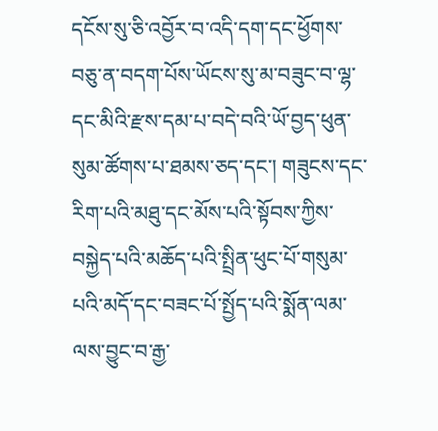དངོས་སུ་ཅི་འབྱོར་བ་འདི་དག་དང་ཕྱོགས་བཅུ་ན་བདག་པོས་ཡོངས་སུ་མ་བཟུང་བ་ལྷ་དང་མིའི་རྫས་དམ་པ་བདེ་བའི་ཡོ་བྱད་ཕུན་སུམ་ཚོགས་པ་ཐམས་ཅད་དང་། གཟུངས་དང་རིག་པའི་མཐུ་དང་མོས་པའི་སྟོབས་ཀྱིས་བསྐྱེད་པའི་མཆོད་པའི་སྤྲིན་ཕུང་པོ་གསུམ་པའི་མདོ་དང་བཟང་པོ་སྤྱོད་པའི་སྨོན་ལམ་ལས་བྱུང་བ་རྒྱ་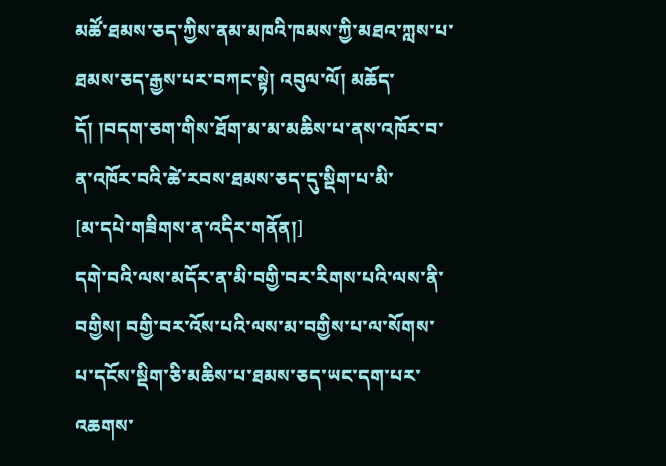མཚོ་ཐམས་ཅད་ཀྱིས་ནམ་མཁའི་ཁམས་ཀྱི་མཐའ་ཀླས་པ་ཐམས་ཅད་རྒྱས་པར་བཀང་སྟེ། འབུལ་ལོ། མཆོད་དོ། །བདག་ཅག་གིས་ཐོག་མ་མ་མཆིས་པ་ནས་འཁོར་བ་ན་འཁོར་བའི་ཚེ་རབས་ཐམས་ཅད་དུ་སྡིག་པ་མི་
[མ་དཔེ་གཟིགས་ན་འདིར་གནོན།]
དགེ་བའི་ལས་མདོར་ན་མི་བགྱི་བར་རིགས་པའི་ལས་ནི་བགྱིས། བགྱི་བར་འོས་པའི་ལས་མ་བགྱིས་པ་ལ་སོགས་པ་དངོས་སྡིག་ཅི་མཆིས་པ་ཐམས་ཅད་ཡང་དག་པར་འཆགས་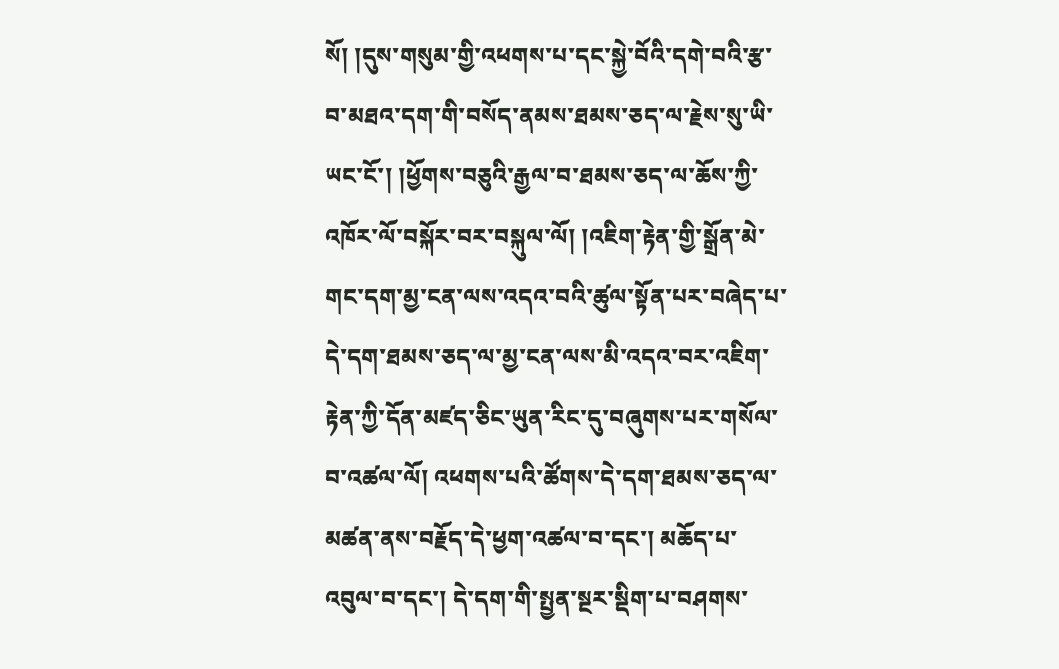སོ། །དུས་གསུམ་གྱི་འཕགས་པ་དང་སྐྱེ་བོའི་དགེ་བའི་རྩ་བ་མཐའ་དག་གི་བསོད་ནམས་ཐམས་ཅད་ལ་རྗེས་སུ་ཡི་ཡང་ངོ་། །ཕྱོགས་བཅུའི་རྒྱལ་བ་ཐམས་ཅད་ལ་ཆོས་ཀྱི་འཁོར་ལོ་བསྐོར་བར་བསྐུལ་ལོ། །འཇིག་རྟེན་གྱི་སྒྲོན་མེ་གང་དག་མྱ་ངན་ལས་འདའ་བའི་ཚུལ་སྟོན་པར་བཞེད་པ་དེ་དག་ཐམས་ཅད་ལ་མྱ་ངན་ལས་མི་འདའ་བར་འཇིག་རྟེན་ཀྱི་དོན་མཛད་ཅིང་ཡུན་རིང་དུ་བཞུགས་པར་གསོལ་བ་འཚལ་ལོ། འཕགས་པའི་ཚོགས་དེ་དག་ཐམས་ཅད་ལ་མཚན་ནས་བརྗོད་དེ་ཕྱག་འཚལ་བ་དང་། མཆོད་པ་འབུལ་བ་དང་། དེ་དག་གི་སྤྱན་སྔར་སྡིག་པ་བཤགས་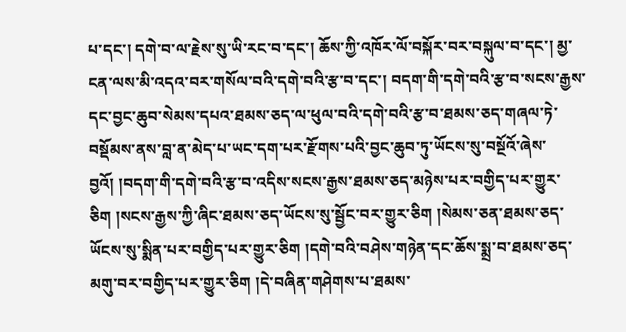པ་དང་། དགེ་བ་ལ་རྗེས་སུ་ཡི་རང་བ་དང་། ཆོས་ཀྱི་འཁོར་ལོ་བསྐོར་བར་བསྐུལ་བ་དང་། མྱ་ངན་ལས་མི་འདའ་བར་གསོལ་བའི་དགེ་བའི་རྩ་བ་དང་། བདག་གི་དགེ་བའི་རྩ་བ་སངས་རྒྱས་དང་བྱང་ཆུབ་སེམས་དཔའ་ཐམས་ཅད་ལ་ཕུལ་བའི་དགེ་བའི་རྩ་བ་ཐམས་ཅད་གཞལ་ཏེ་བསྡོམས་ནས་བླ་ན་མེད་པ་ཡང་དག་པར་རྫོགས་པའི་བྱང་ཆུབ་ཏུ་ཡོངས་སུ་བསྔོའོ་ཞེས་བྱའོ། །བདག་གི་དགེ་བའི་རྩ་བ་འདིས་སངས་རྒྱས་ཐམས་ཅད་མཉེས་པར་བགྱིད་པར་གྱུར་ཅིག །སངས་རྒྱས་ཀྱི་ཞིང་ཐམས་ཅད་ཡོངས་སུ་སྦྱོང་བར་གྱུར་ཅིག །སེམས་ཅན་ཐམས་ཅད་ཡོངས་སུ་སྨིན་པར་བགྱིད་པར་གྱུར་ཅིག །དགེ་བའི་བཤེས་གཉེན་དང་ཆོས་སྨྲ་བ་ཐམས་ཅད་མགུ་བར་བགྱིད་པར་གྱུར་ཅིག །དེ་བཞིན་གཤེགས་པ་ཐམས་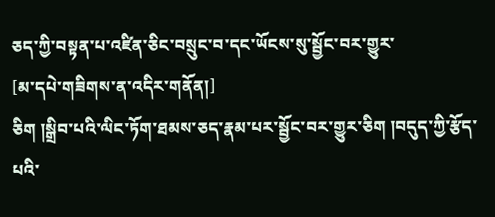ཅད་ཀྱི་བསྟན་པ་འཛིན་ཅིང་བསྲུང་བ་དང་ཡོངས་སུ་སྦྱོང་བར་གྱུར་
[མ་དཔེ་གཟིགས་ན་འདིར་གནོན།]
ཅིག །སྒྲིབ་པའི་ལིང་ཏོག་ཐམས་ཅད་རྣམ་པར་སྦྱོང་བར་གྱུར་ཅིག །བདུད་ཀྱི་རྩོད་པའི་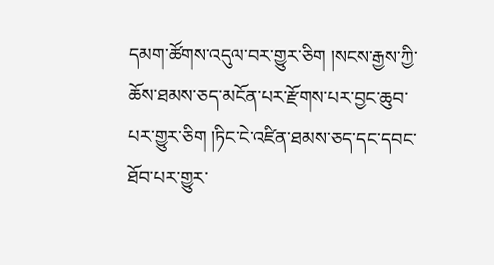དམག་ཚོགས་འདུལ་བར་གྱུར་ཅིག །སངས་རྒྱས་ཀྱི་ཆོས་ཐམས་ཅད་མངོན་པར་རྫོགས་པར་བྱང་ཆུབ་པར་གྱུར་ཅིག །ཏིང་ངེ་འཛིན་ཐམས་ཅད་དང་དབང་ཐོབ་པར་གྱུར་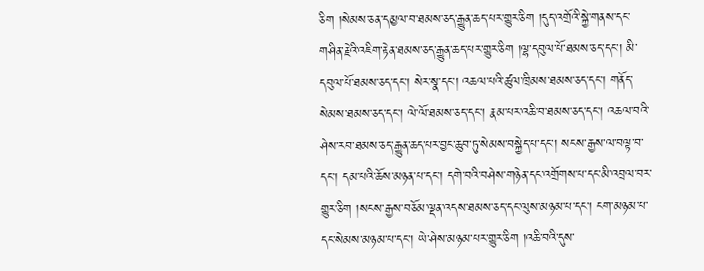ཅིག །སེམས་ཅན་དམྱལ་བ་ཐམས་ཅད་རྒྱུན་ཆད་པར་གྱུར་ཅིག །དུད་འགྲོའི་སྐྱེ་གནས་དང་གཤིན་རྗེའི་འཇིག་རྟེན་ཐམས་ཅད་རྒྱུན་ཆད་པར་གྱུར་ཅིག །ལྷ་དབུལ་པོ་ཐམས་ཅད་དང་། མི་དབུལ་པོ་ཐམས་ཅད་དང་། སེར་སྣ་དང་། འཆལ་པའི་ཚུལ་ཁྲིམས་ཐམས་ཅད་དང་། གནོད་སེམས་ཐམས་ཅད་དང་། ལེ་ལོ་ཐམས་ཅད་དང་། རྣམ་པར་འཆི་བ་ཐམས་ཅད་དང་། འཆལ་བའི་ཤེས་རབ་ཐམས་ཅད་རྒྱུན་ཆད་པར་བྱང་ཆུབ་ཏུ་སེམས་བསྐྱེད་པ་དང་། སངས་རྒྱས་ལ་བལྟ་བ་དང་། དམ་པའི་ཆོས་མཉན་པ་དང་། དགེ་བའི་བཤེས་གཉེན་དང་འགྲོགས་པ་དང་མི་འབྲལ་བར་གྱུར་ཅིག །སངས་རྒྱས་བཅོམ་ལྡན་འདས་ཐམས་ཅད་དང་ལུས་མཉམ་པ་དང་། ངག་མཉམ་པ་དང་སེམས་མཉམ་པ་དང་། ཡེ་ཤེས་མཉམ་པར་གྱུར་ཅིག །འཆི་བའི་དུས་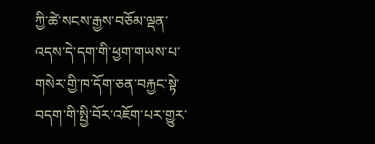ཀྱི་ཚེ་སངས་རྒྱས་བཅོམ་ལྡན་འདས་དེ་དག་གི་ཕྱག་གཡས་པ་གསེར་གྱི་ཁ་དོག་ཅན་བརྐྱང་སྟེ་བདག་གི་སྤྱི་བོར་འཇོག་པར་གྱུར་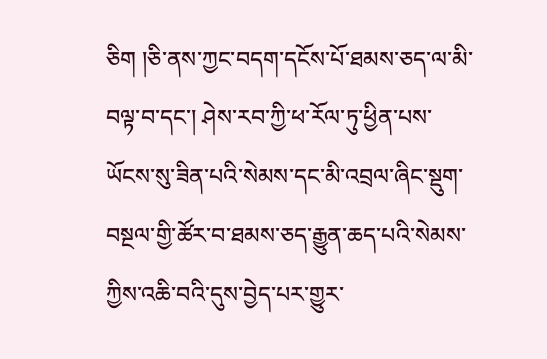ཅིག །ཅི་ནས་ཀྱང་བདག་དངོས་པོ་ཐམས་ཅད་ལ་མི་བལྟ་བ་དང་། ཤེས་རབ་ཀྱི་ཕ་རོལ་ཏུ་ཕྱིན་པས་ཡོངས་སུ་ཟིན་པའི་སེམས་དང་མི་འབྲལ་ཞིང་སྡུག་བསྔལ་གྱི་ཚོར་བ་ཐམས་ཅད་རྒྱུན་ཆད་པའི་སེམས་ཀྱིས་འཆི་བའི་དུས་བྱེད་པར་གྱུར་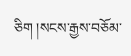ཅིག །སངས་རྒྱས་བཅོམ་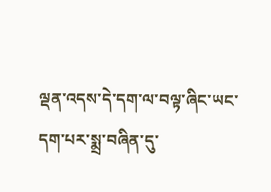ལྡན་འདས་དེ་དག་ལ་བལྟ་ཞིང་ཡང་དག་པར་སྨྲ་བཞིན་དུ་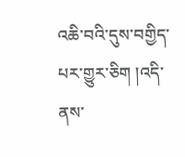འཆི་བའི་དུས་བགྱིད་པར་གྱུར་ཅིག །འདི་ནས་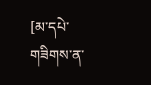[མ་དཔེ་གཟིགས་ན་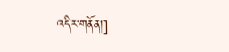འདིར་གནོན།]